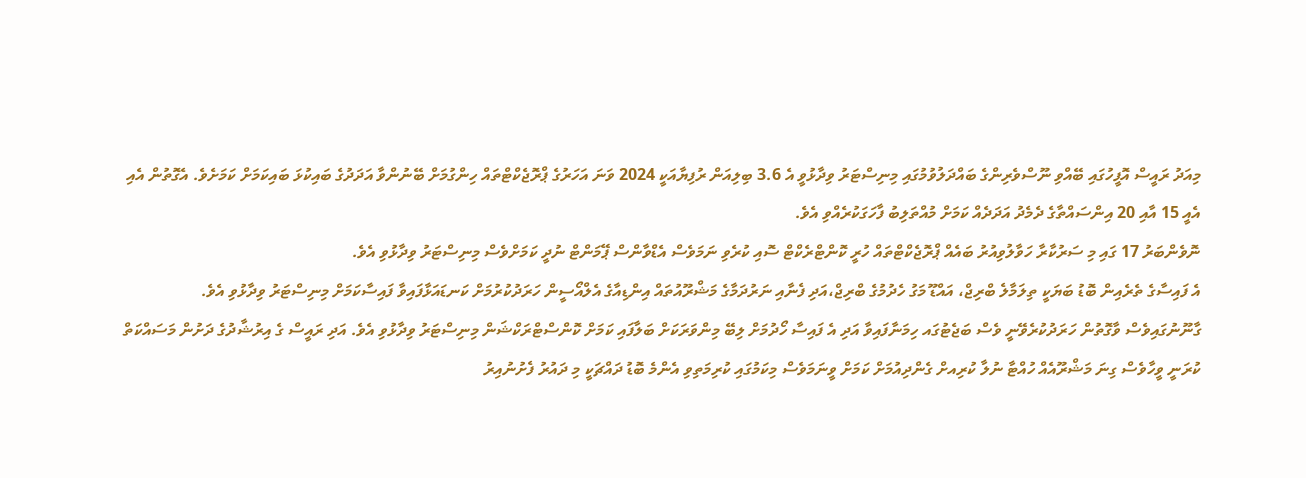މިއަދު ރައީސް އޮފީހުގައި ބޭއްވި ނޫސްވެރިންގެ ބައްދަލުވުމުގައި މިނިސްޓަރު ވިދާޅުވީ އެ 3.6 ބިލިއަން ރުފިޔާއަކީ 2024 ވަނަ އަހަރުގެ ޕްރޮޖެކްޓްތައް ހިންގުމަށް ބޭނުންވާ އަދަދުގެ ބައިކުޅަ ބައިކަމަށް ކަމަށެވެ. އެގޮތުން އެއި އެއީ 15 އާއި 20 އިންސައްތާގެ ދެމެދު އަދަދެއް ކަމަށް މުއްތަލިބު ފާހަގަކުރެއްވި އެވެ.
ނޮވެންބަރު 17 ގައި މި ސަރުކާރާ ހަވާލުވިއުރު ބައެއް ޕްރޮޖެކްޓްތައް ހުރީ ކޮންޓްރެކްޓް ސޮއި ކުރެވި ނަމަވެސް އެޑްވާންސް ޕޭމަންޓް ނުދީ ކަމަށްވެސް މިނިސްޓަރު ވިދާޅުވި އެވެ.
އެ ފައިސާގެ ތެރެއިން ބޮޑު ބަޔަކީ ތިލަމާލެ ބްރިޖް، އައްޑޫ މަގު ހެދުމުގެ ބްރިޖް،އަދި ފެނާއި ނަރުދަމާގެ މަޝްރޫއުތައް އިންޑިއާގެ އެލްއޯސީން ހަރަދުކުރުމަށް ކަނޑައަޅާފައިވާ ފައިސާކަމަށް މިނިސްޓަރު ވިދާޅުވި އެވެ.
ގާނޫނުގައިވެސް ވާގޮތުން ހަރަދުކުރެވޭނީ ވެސް ބަޖެޓުގައ ހިމަނާފައިވާ އަދި އެ ފައިސާ ހޯދުމަށް ލިބޭ މިންވަރަކަށް ބަލާފައި ކަމަށް ކޮންސްޓްރަކްޝަން މިނިސްޓަރު ވިދާޅުވި އެވެ. އަދި ރައީސް ގެ އިރުޝާދުގެ ދަށުން މަސައްކަތް ކުރަނީ ވީހާވެސް ގިނަ މަޝްރޫއެއް ހުއްޓާ ނުލާ ކުރިއށް ގެންދިއުމަށް ކަމަށް ވީނަމަވެސް މިކަމުގައި ކުރިމަތިވި އެންމެ ބޮޑު ދައްޗަކީ މި ދައުރު ފެށުނުއިރު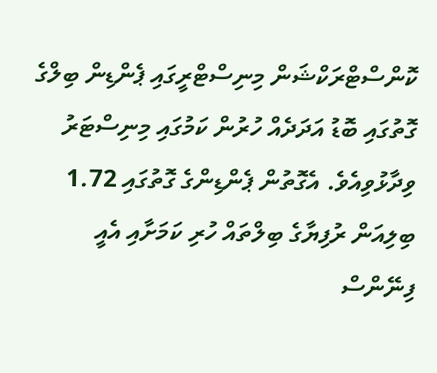ކޮންސްޓްރަކްޝަން މިނިސްޓްރީގައި ޕެންޑިން ބިލްގެ ގޮތުގައި ބޮޑު އަދަދެއް ހުރުން ކަމުގައި މިނިސްޓަރު ވިދާޅުވިއެވެ. އެގޮތުން ޕެންޑިންގެ ގޮތުގައި 1.72 ބިލިއަން ރުފިޔާގެ ބިލްތައް ހުރި ކަމަށާއި އެއީ ފިނޭންސް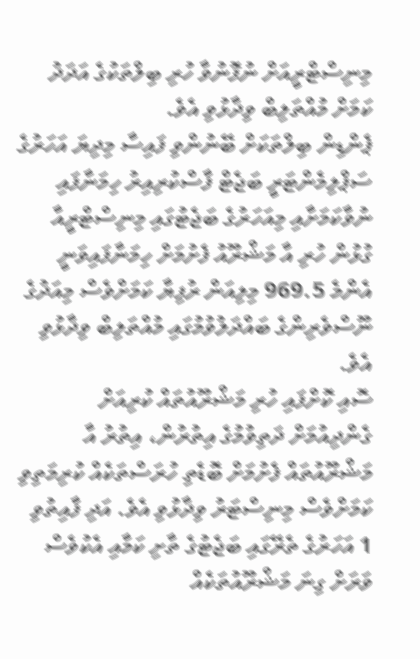މިނިސްޓްރީއަށް ނުފޮނުވާ ހުރި ބިލްތަކުގެ އަދަދު ކަމަށް މުއްތަލިބް ވިދާޅުވި އެވެ.
ޕެންޑިން ބިލްތަކަށް ބޭނުންވި ފައިސާ މިދިޔަ އަހަރުގެ ސަޕްލިމެންޓަރީ ބަޖެޓް ފާސްކުރިއިރު ހިމަނާފައި ނުވާކަމަށާއި މިއަހަރުގެ ބަޖެޓުގައި މިނިސްޓްރީއާ ގުޅުން ހުރި އާ މަޝްރޫއު ފެށުމަށް ހިމަނާފައިވަނީ އެންމެ 969.5 މިލިއަން ރުފިޔާ ކަމަށްވެސް މިއަދުގެ ނޫސްވެރިންގެ ބައްދަލުވުމުގައި މުއްތަލިބް ވިދާޅުވި އެވެ.
ސޮއި ކޮށްފައި ހުރި މަޝްރޫއުތައް ކުރިއަށް ގެންދިއުމަށް ދަތިވުމުގެ އިތުރުން، އިތުރު އާ މަޝްރޫއުތައް ފެށުމަށް ބޮޑެތި ހުރަސްތަކެއް ކުރިމަތިވި ކަމަށްވެސް މިނިސްޓަރު ވިދާޅުވި އެވެ. އަދި ފާއިތުވި 1 އަހަރުގެ ތެރޭގައި ބަޖެޓުގެ ތާށި ކަމާއި އެކުވެސް ވަރަށް ގިނަ މަޝްރޫއުތަކެއް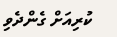ކުރިއަށް ގެންދެވި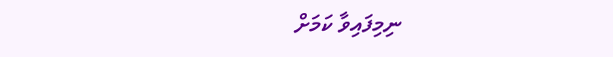ނިމިފައިވާ ކަމަށް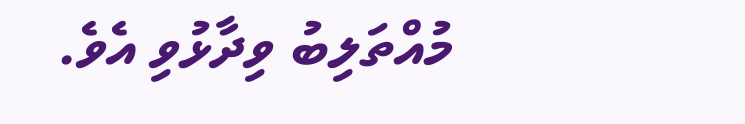މުއްތަލިބު ވިދާޅުވި އެވެ.